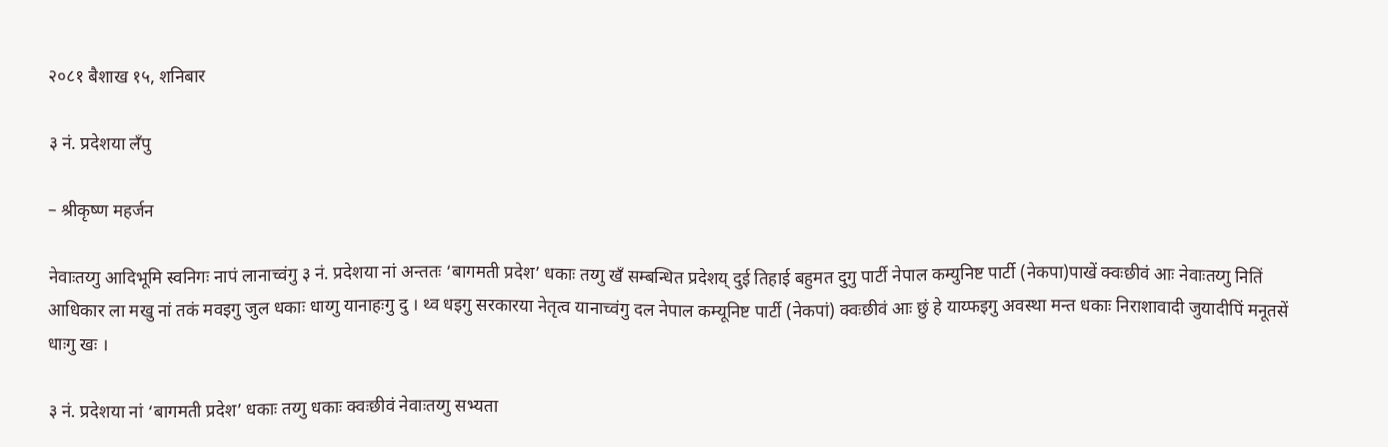२०८१ बैशाख १५, शनिबार

३ नं. प्रदेशया लँपु

– श्रीकृष्ण महर्जन

नेवाःतय्गु आदिभूमि स्वनिगः नापं लानाच्वंगु ३ नं. प्रदेशया नां अन्ततः ‘बागमती प्रदेश’ धकाः तय्गु खँ सम्बन्धित प्रदेशय् दुई तिहाई बहुमत दुगु पार्टी नेपाल कम्युनिष्ट पार्टी (नेकपा)पाखें क्वःछीवं आः नेवाःतय्गु नितिं आधिकार ला मखु नां तकं मवइगु जुल धकाः धाय्गु यानाहःगु दु । थ्व धइगु सरकारया नेतृत्व यानाच्वंगु दल नेपाल कम्यूनिष्ट पार्टी (नेकपां) क्वःछीवं आः छुं हे याय्फइगु अवस्था मन्त धकाः निराशावादी जुयादीपिं मनूतसें धाःगु खः ।

३ नं. प्रदेशया नां ‘बागमती प्रदेश’ धकाः तय्गु धकाः क्वःछीवं नेवाःतय्गु सभ्यता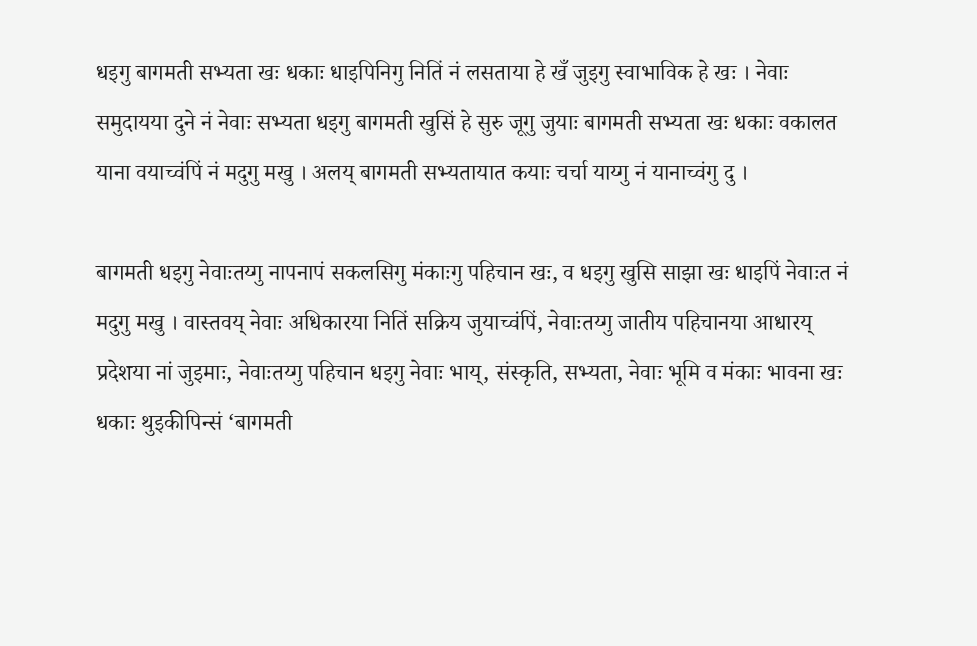धइगु बागमती सभ्यता खः धकाः धाइपिनिगु नितिं नं लसताया हे खँ जुइगु स्वाभाविक हे खः । नेवाः समुदायया दुने नं नेवाः सभ्यता धइगु बागमती खुसिं हे सुरु जूगु जुयाः बागमती सभ्यता खः धकाः वकालत याना वयाच्वंपिं नं मदुगु मखु । अलय् बागमती सभ्यतायात कयाः चर्चा याय्गु नं यानाच्वंगु दु ।

बागमती धइगु नेवाःतय्गु नापनापं सकलसिगु मंकाःगु पहिचान खः, व धइगु खुसि साझा खः धाइपिं नेवाःत नं मदुगु मखु । वास्तवय् नेवाः अधिकारया नितिं सक्रिय जुयाच्वंपिं, नेवाःतय्गु जातीय पहिचानया आधारय् प्रदेशया नां जुइमाः, नेवाःतय्गु पहिचान धइगु नेवाः भाय्, संस्कृति, सभ्यता, नेवाः भूमि व मंकाः भावना खः धकाः थुइकीपिन्सं ‘बागमती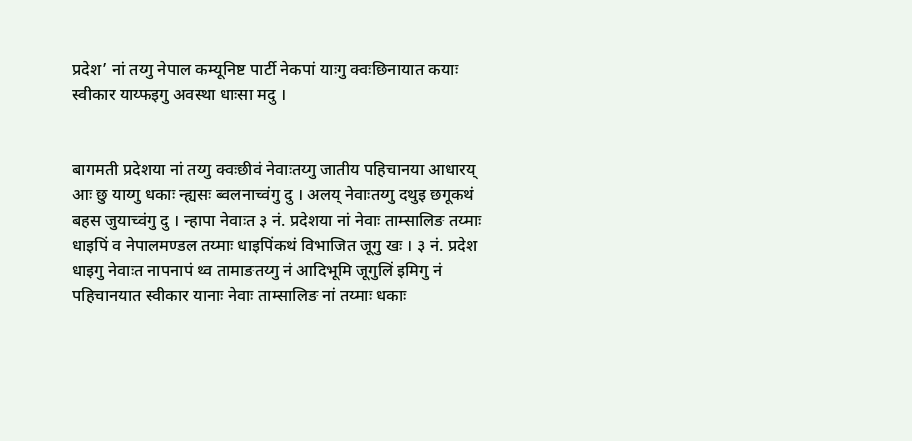प्रदेश’ नां तय्गु नेपाल कम्यूनिष्ट पार्टी नेकपां याःगु क्वःछिनायात कयाः स्वीकार याय्फइगु अवस्था धाःसा मदु ।


बागमती प्रदेशया नां तय्गु क्वःछीवं नेवाःतय्गु जातीय पहिचानया आधारय् आः छु याय्गु धकाः न्ह्यसः ब्वलनाच्वंगु दु । अलय् नेवाःतय्गु दथुइ छगूकथं बहस जुयाच्वंगु दु । न्हापा नेवाःत ३ नं. प्रदेशया नां नेवाः ताम्सालिङ तय्माः धाइपिं व नेपालमण्डल तय्माः धाइपिंकथं विभाजित जूगु खः । ३ नं. प्रदेश धाइगु नेवाःत नापनापं थ्व तामाङतय्गु नं आदिभूमि जूगुलिं इमिगु नं पहिचानयात स्वीकार यानाः नेवाः ताम्सालिङ नां तय्माः धकाः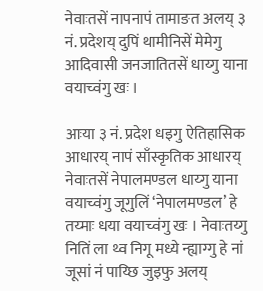नेवाःतसें नापनापं तामाङत अलय् ३ नं. प्रदेशय् दुपिं थामीनिसें मेमेगु आदिवासी जनजातितसें धाय्गु याना वयाच्वंगु खः ।

आःया ३ नं. प्रदेश धइगु ऐतिहासिक आधारय् नापं साँस्कृतिक आधारय् नेवाःतसें नेपालमण्डल धाय्गु याना वयाच्वंगु जूगुलिं ‘नेपालमण्डल’ हे तय्माः धया वयाच्वंगु खः । नेवाःतय्गु नितिं ला थ्व निगू मध्ये न्ह्याग्गु हे नां जूसां नं पाय्छि जुइफु अलय्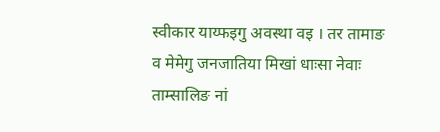स्वीकार याय्फइगु अवस्था वइ । तर तामाङ व मेमेगु जनजातिया मिखां धाःसा नेवाः ताम्सालिङ नां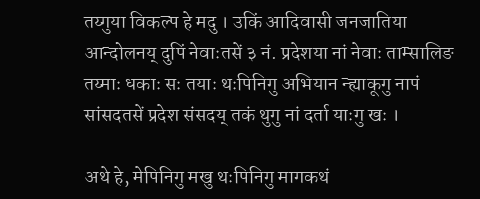तय्गुया विकल्प हे मदु । उकिं आदिवासी जनजातिया आन्दोलनय् दुपिं नेवाःतसें ३ नं. प्रदेशया नां नेवाः ताम्सालिङ तय्माः धकाः सः तयाः थःपिनिगु अभियान न्ह्याकूगु नापं सांसदतसें प्रदेश संसदय् तकं थुगु नां दर्ता याःगु खः ।

अथे हे, मेपिनिगु मखु थःपिनिगु मागकथं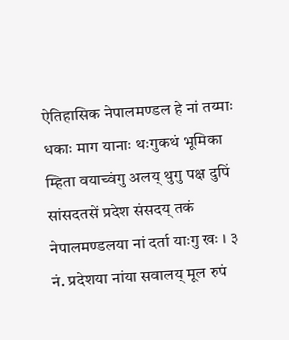ऐतिहासिक नेपालमण्डल हे नां तय्माः धकाः माग यानाः थःगुकथं भूमिका म्हिता वयाच्वंगु अलय् थुगु पक्ष दुपिं सांसदतसें प्रदेश संसदय् तकं नेपालमण्डलया नां दर्ता याःगु खः । ३ नं. प्रदेशया नांया सवालय् मूल रुपं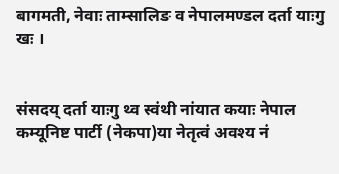बागमती, नेवाः ताम्सालिङ व नेपालमण्डल दर्ता याःगु खः ।


संसदय् दर्ता याःगु थ्व स्वंथी नांयात कयाः नेपाल कम्यूनिष्ट पार्टी (नेकपा)या नेतृत्वं अवश्य नं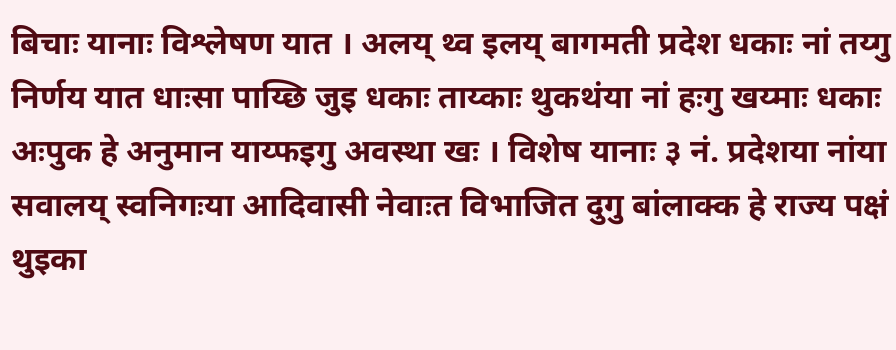बिचाः यानाः विश्लेषण यात । अलय् थ्व इलय् बागमती प्रदेश धकाः नां तय्गु निर्णय यात धाःसा पाय्छि जुइ धकाः ताय्काः थुकथंया नां हःगु खय्माः धकाः अःपुक हे अनुमान याय्फइगु अवस्था खः । विशेष यानाः ३ नं. प्रदेशया नांया सवालय् स्वनिगःया आदिवासी नेवाःत विभाजित दुगु बांलाक्क हे राज्य पक्षं थुइका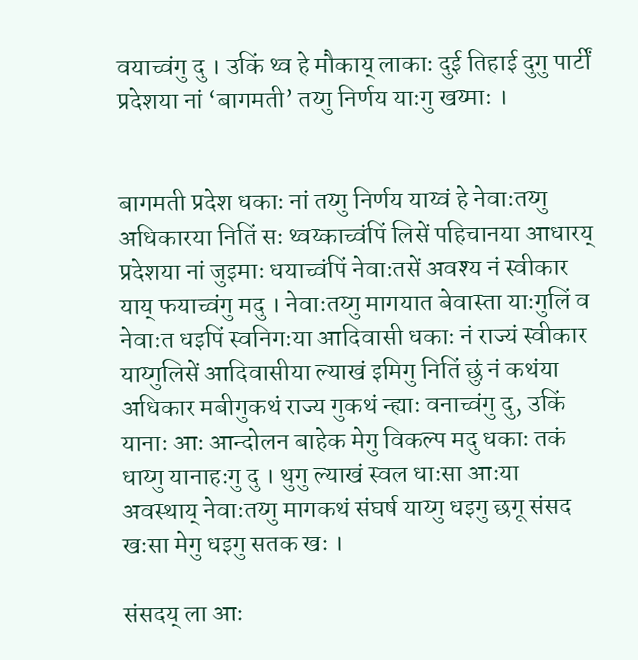वयाच्वंगु दु । उकिं थ्व हे मौकाय् लाकाः दुई तिहाई दुगु पार्टीं प्रदेशया नां ‘बागमती’ तय्गु निर्णय याःगु खय्माः ।


बागमती प्रदेश धकाः नां तय्गु निर्णय याय्वं हे नेवाःतय्गु अधिकारया नितिं सः थ्वय्काच्वंपिं लिसें पहिचानया आधारय् प्रदेशया नां जुइमाः धयाच्वंपिं नेवाःतसें अवश्य नं स्वीकार याय् फयाच्वंगु मदु । नेवाःतय्गु मागयात बेवास्ता याःगुलिं व नेवाःत धइपिं स्वनिगःया आदिवासी धकाः नं राज्यं स्वीकार याय्गुलिसें आदिवासीया ल्याखं इमिगु नितिं छुं नं कथंया अधिकार मबीगुकथं राज्य गुकथं न्ह्याः वनाच्वंगु दु, उकिं यानाः आः आन्दोलन बाहेक मेगु विकल्प मदु धकाः तकं धाय्गु यानाहःगु दु । थुगु ल्याखं स्वल धाःसा आःया अवस्थाय् नेवाःतय्गु मागकथं संघर्ष याय्गु धइगु छगू संसद खःसा मेगु धइगु सतक खः ।

संसदय् ला आः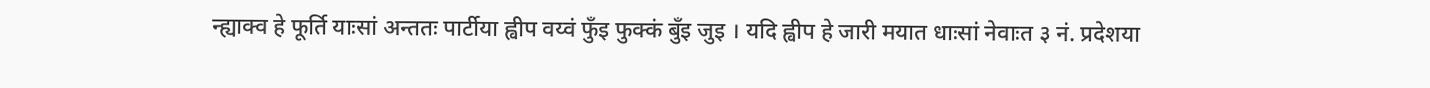न्ह्याक्व हे फूर्ति याःसां अन्ततः पार्टीया ह्वीप वय्वं फुँइ फुक्कं बुँइ जुइ । यदि ह्वीप हे जारी मयात धाःसां नेवाःत ३ नं. प्रदेशया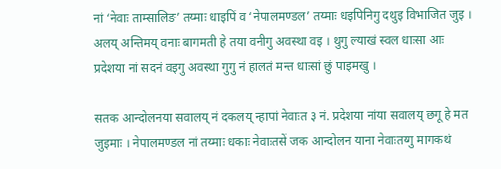नां ‘नेवाः ताम्सालिङ’ तय्माः धाइपिं व ‘नेपालमण्डल’ तय्माः धइपिनिगु दथुइ विभाजित जुइ । अलय् अन्तिमय् वनाः बागमती हे तया वनीगु अवस्था वइ । थुगु ल्याखं स्वल धाःसा आः प्रदेशया नां सदनं वइगु अवस्था गुगु नं हालतं मन्त धाःसां छुं पाइमखु ।

सतक आन्दोलनया सवालय् नं दकलय् न्हापां नेवाःत ३ नं. प्रदेशया नांया सवालय् छगू हे मत जुइमाः । नेपालमण्डल नां तय्माः धकाः नेवाःतसें जक आन्दोलन याना नेवाःतय्गु मागकथं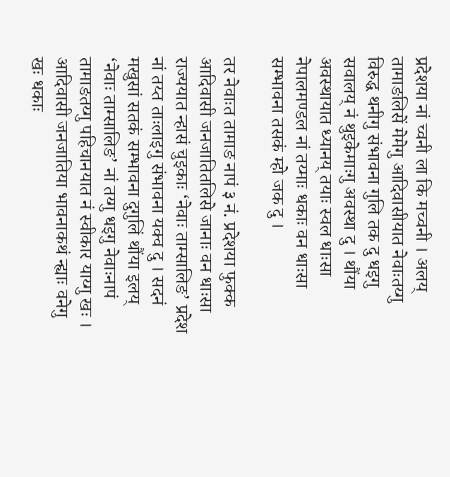प्रदेशया नां च्वनी ला कि मच्वनी । अलय् तामाङलिसें मेमेगु आदिवासीयात नेवाःतय्गु विरुद्ध थनीगु संभावना गुलि तक दु धइगु सवालय् नं थुइकेमाःगु अवस्था दु । थौंया अवस्थायात ध्यानय् तयाः स्वल धाःसा नेपालमण्डल नां तय्माः धकाः वन धाःसा सम्भावना तसकं म्हो जक दु ।

तर नेवाःत तामाङ नापं ३ नं. प्रदेशया फुक्क आदिवासी जनजातितलिसे जानाः वन धाःसा राज्ययात न्हासं चुइकाः ‘नेवाः ताम्सालिङ’ प्रदेश नां तय्त ताःलाइगु संभावना यक्व दु । सदनं मखुसां सतकं सम्भावना दुगुलिं थौंया इलय् ‘नेवाः ताम्सालिङ’ नां तय्गु धइगु नेवाःनापं तामाङतय्गु पहिचानयात नं स्वीकार याय्गु खः । आदिवासी जनजातिया भावनाकथं न्ह्याः वनेगु खः धकाः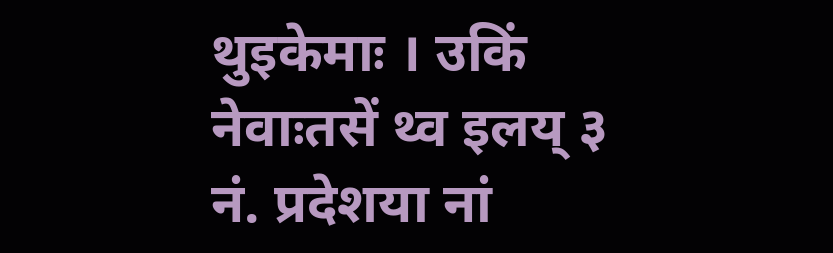थुइकेमाः । उकिं नेवाःतसें थ्व इलय् ३ नं. प्रदेशया नां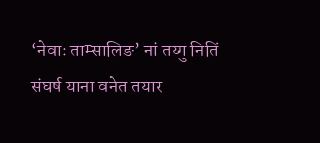‘नेवाः ताम्सालिङ’ नां तय्गु नितिं संघर्ष याना वनेत तयार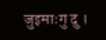जुइमाःगु दु ।